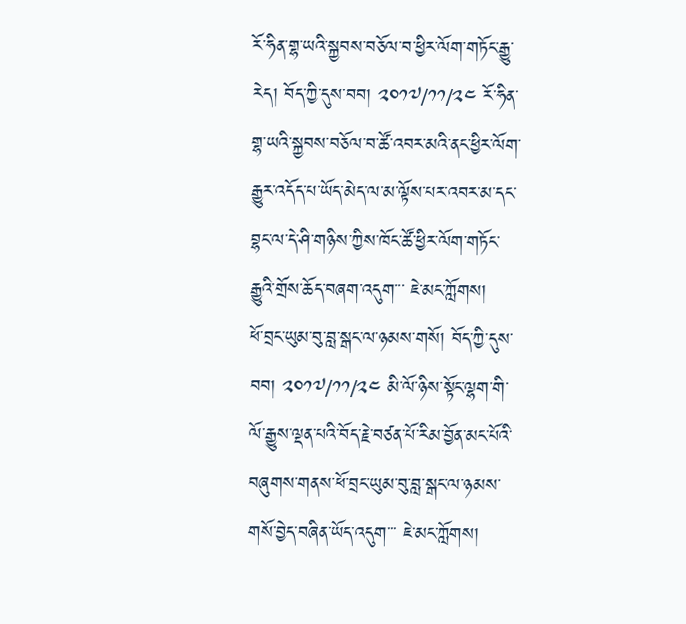རོ་ཧིན་གྷ་ཡའི་སྐྱབས་བཅོལ་བ་ཕྱིར་ལོག་གཏོང་རྒྱུ་རེད། བོད་ཀྱི་དུས་བབ། ༢༠༡༧/༡༡/༢༤ རོ་ཧིན་གྷ་ཡའི་སྐྱབས་བཅོལ་བ་ཚོ་འབར་མའི་ནང་ཕྱིར་ལོག་རྒྱུར་འདོད་པ་ཡོད་མེད་ལ་མ་ལྟོས་པར་འབར་མ་དང་བྷང་ལ་དེ་ཤི་གཉིས་ཀྱིས་ཁོང་ཚོ་ཕྱིར་ལོག་གཏོང་རྒྱུའི་གྲོས་ཆོད་བཞག་འདུག་་་ ཇེ་མང་ཀློགས།
ཕོ་བྲང་ཡུམ་བུ་བླ་སྒང་ལ་ཉམས་གསོ། བོད་ཀྱི་དུས་བབ། ༢༠༡༧/༡༡/༢༤ མི་ལོ་ཉིས་སྟོང་ལྷག་གི་ལོ་རྒྱུས་ལྡན་པའི་བོད་རྗེ་བཙན་པོ་རིམ་བྱོན་མང་པོའི་བཞུགས་གནས་ཕོ་བྲང་ཡུམ་བུ་བླ་སྒང་ལ་ཉམས་གསོ་བྱེད་བཞིན་ཡོད་འདུག་་་ ཇེ་མང་ཀློགས།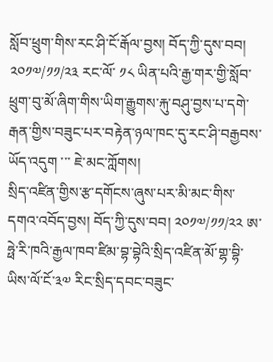སློབ་ཕྲུག་གིས་རང་ཤི་ངོ་རྒོལ་བྱས། བོད་ཀྱི་དུས་བབ། ༢༠༡༧/༡༡/༢༣ རང་ལོ་ ༡༨ ཡིན་པའི་རྒྱ་གར་གྱི་སློབ་ཕྲུག་བུ་མོ་ཞིག་གིས་ཡིག་རྒྱུགས་རྐུ་བཤུ་བྱས་པ་དགེ་རྒན་གྱིས་བཟུང་པར་བརྟེན་ཉལ་ཁང་དུ་རང་ཤི་བརྒྱབས་ཡོད་འདུག ་་་ ཇེ་མང་ཀློགས།
སྲིད་འཛིན་གྱིས་རྩ་དགོངས་ཞུས་པར་མི་མང་གིས་དགའ་འབོད་བྱས། བོད་ཀྱི་དུས་བབ། ༢༠༡༧/༡༡/༢༢ ཨ་ཧྥེ་རི་ཁའི་རྒྱལ་ཁབ་ཛིམ་བྷ་བྷེའི་སྲིད་འཛིན་མོ་གྷ་བྷི་ཡིས་ལོ་ངོ་༣༧ རིང་སྲིད་དབང་བཟུང་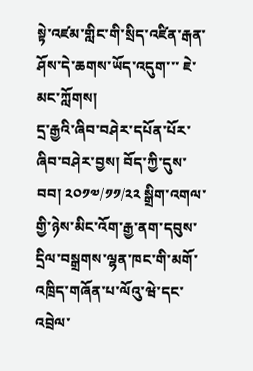སྟེ་འཛམ་གླིང་གི་སྲིད་འཛིན་རྒན་ཤོས་དེ་ཆགས་ཡོད་འདུག་་་ ཇེ་མང་ཀློགས།
དྲ་རྒྱའི་ཞིབ་བཤེར་དཔོན་པོར་ཞིབ་བཤེར་བྱས། བོད་ཀྱི་དུས་བབ། ༢༠༡༧/༡༡/༢༢ སྒྲིག་འགལ་གྱི་ཉེས་མིང་འོག་རྒྱ་ནག་དབུས་དྲིལ་བསྒྲགས་ལྷན་ཁང་གི་མགོ་འཁྲིད་གཞོན་པ་ལོའུ་ཝེ་དང་འབྲེལ་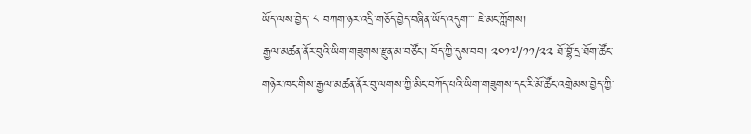ཡོད་ལས་བྱེད་ ༨ བཀག་ཉར་འདྲི་གཅོད་བྱེད་བཞིན་ཡོད་འདུག་་་ ཇེ་མང་ཀློགས།
རྒྱལ་མཚན་ནོར་བུའི་ཡིག་གཟུགས་རྫུན་མ་བཙོང་། བོད་ཀྱི་དུས་བབ། ༢༠༡༧/༡༡/༢༢ ཐོ་བྷོ་དྲ་ཐོག་ཚོང་གཉེར་ཁང་གིས་རྒྱལ་མཚན་ནོར་བུ་ལགས་ཀྱི་མིང་བཀོད་པའི་ཡིག་གཟུགས་དང་རི་མོ་ཚོང་འགྲེམས་བྱེད་ཀྱི་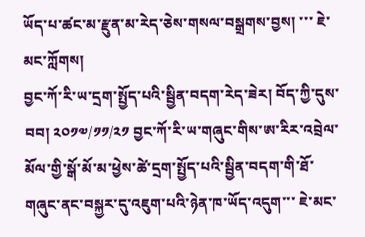ཡོད་པ་ཚང་མ་རྫུན་མ་རེད་ཅེས་གསལ་བསྒྲགས་བྱས། ་་་ ཇེ་མང་ཀློགས།
བྱང་ཀོ་རི་ཡ་དྲག་སྤྱོད་པའི་སྦྱིན་བདག་རེད་ཟེར། བོད་ཀྱི་དུས་བབ། ༢༠༡༧/༡༡/༢༡ བྱང་ཀོ་རི་ཡ་གཞུང་གིས་ཨ་རིར་འབྲེལ་མོལ་གྱི་སྒོ་མོ་མ་ཕྱེས་ཚེ་དྲག་སྤྱོད་པའི་སྦྱིན་བདག་གི་ཐོ་གཞུང་ནང་བསྐྱར་དུ་འཇུག་པའི་ཉེན་ཁ་ཡོད་འདུག་་་ ཇེ་མང་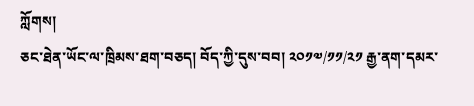ཀློགས།
ཅང་ཐེན་ཡོང་ལ་ཁྲིམས་ཐག་བཅད། བོད་ཀྱི་དུས་བབ། ༢༠༡༧/༡༡/༢༡ རྒྱ་ནག་དམར་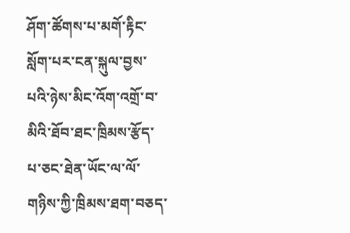ཤོག་ཚོགས་པ་མགོ་རྟིང་སློག་པར་ངན་སྐུལ་བྱས་པའི་ཉེས་མིང་འོག་འགྲོ་བ་མིའི་ཐོབ་ཐང་ཁྲིམས་རྩོད་པ་ཅང་ཐེན་ཡོང་ལ་ལོ་གཉིས་ཀྱི་ཁྲིམས་ཐག་བཅད་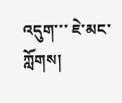འདུག་་་ ཇེ་མང་ཀློགས།